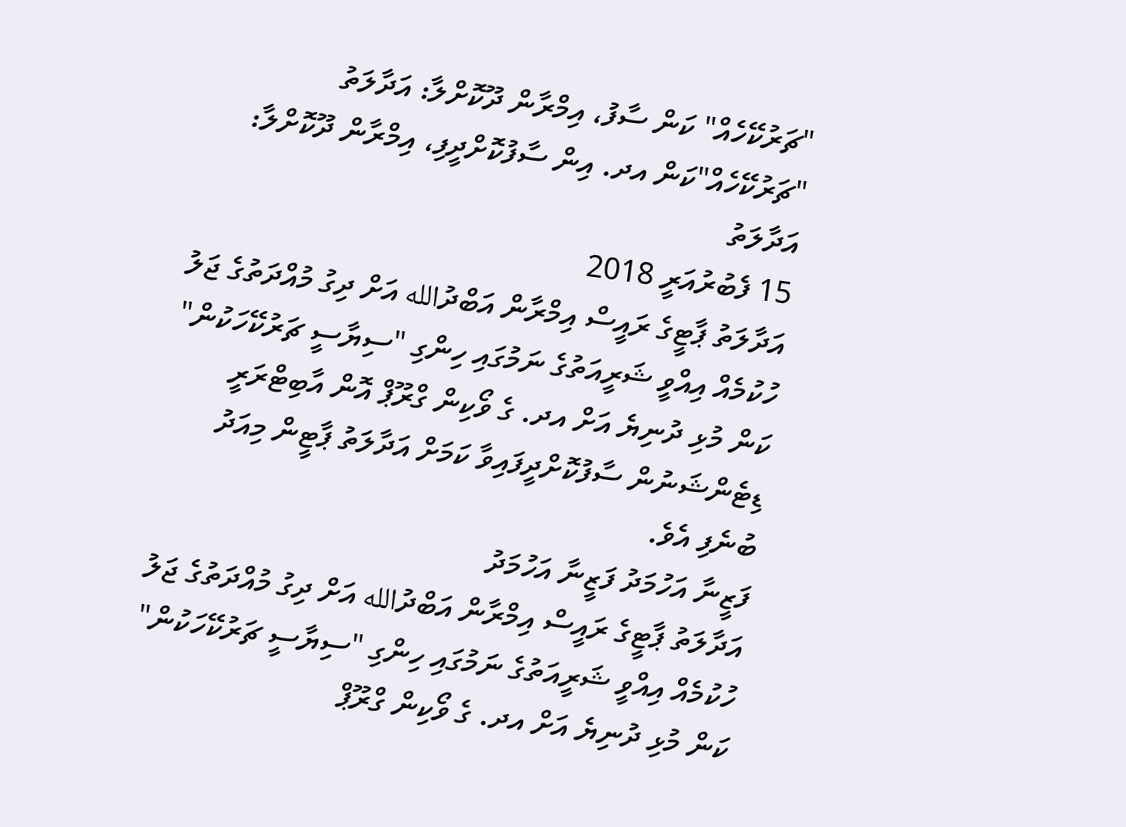"ޗަރުކޭހެއް" ކަން ސާފު، އިމްރާން ދޫކޮށްލާ: އަދާލަތު
"ޗަރުކޭހެއް"ކަން އދ. އިން ސާފުކޮށްދީފި، އިމްރާން ދޫކޮށްލާ: އަދާލަތު
15 ފެބުރުއަރީ 2018
އަދާލަތު ޕާޓީގެ ރައީސް އިމްރާން އަބްދުالله އަށް ދިގު މުއްދަތުގެ ޖަލު ހުކުމެއް އިއްވީ ޝަރީއަތުގެ ނަމުގައި ހިންގި "ސިޔާސީ ޗަރުކޭހަކުން" ކަން މުޅި ދުނިޔެ އަށް އދ. ގެ ވޯކިން ގްރޫޕް އޮން އާބިޓްރަރީ ޑިޓެންޝަނުން ސާފުކޮށްދީފައިވާ ކަމަށް އަދާލަތު ޕާޓީން މިއަދު ބުނެފި އެވެ.
ފަޒީނާ އަހުމަދު ފަޒީނާ އަހުމަދު
އަދާލަތު ޕާޓީގެ ރައީސް އިމްރާން އަބްދުالله އަށް ދިގު މުއްދަތުގެ ޖަލު ހުކުމެއް އިއްވީ ޝަރީއަތުގެ ނަމުގައި ހިންގި "ސިޔާސީ ޗަރުކޭހަކުން" ކަން މުޅި ދުނިޔެ އަށް އދ. ގެ ވޯކިން ގްރޫޕް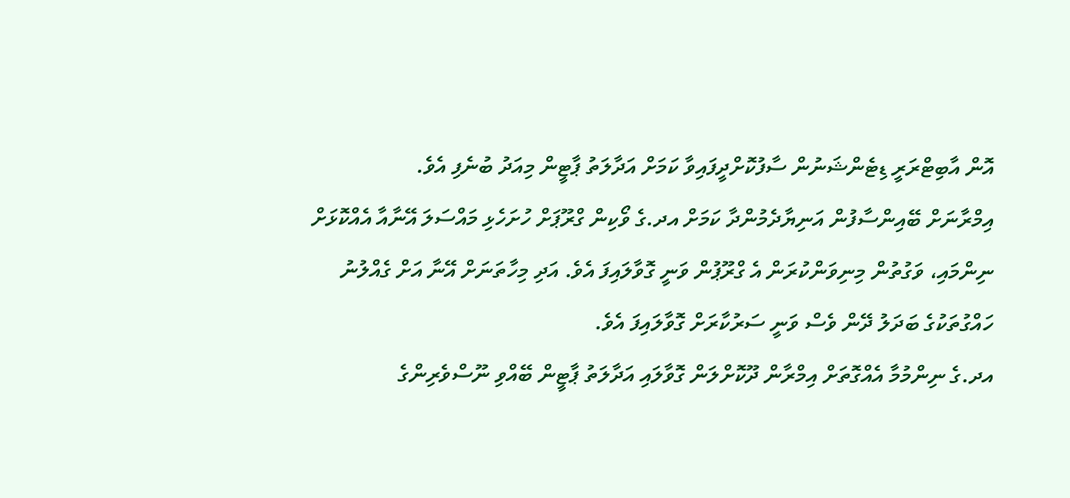އޮން އާބިޓްރަރީ ޑިޓެންޝަނުން ސާފުކޮށްދީފައިވާ ކަމަށް އަދާލަތު ޕާޓީން މިއަދު ބުނެފި އެވެ.
އިމްރާނަށް ބޭއިންސާފުން އަނިޔާދެމުންދާ ކަމަށް އދ.ގެ ވޯކިން ގްރޫޕަށް ހުށަހެޅި މައްސަލަ އޭނާއާ އެއްކޮޅަށް ނިންމައި، ވަގުތުން މިނިވަންކުރަން އެ ގްރޫޕުން ވަނީ ގޮވާލައިފަ އެވެ. އަދި މިހާތަނަށް އޭނާ އަށް ގެއްލުނު ހައްގުތަކުގެ ބަދަލު ދޭން ވެސް ވަނީ ސަރުކާރަށް ގޮވާލައިފަ އެވެ.
އދ.ގެ ނިންމުމާ އެއްގޮތަށް އިމްރާން ދޫކޮށްލަން ގޮވާލައި އަދާލަތު ޕާޓީން ބޭއްވި ނޫސްވެރިންގެ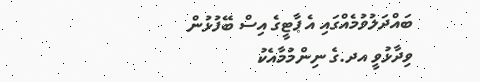ބައްދަލުވުމެއްގައި އެ ޕާޓީގެ އިސް ބޭފުޅުން ވިދާޅުވީ އދ.ގެ ނިންމުމާއެކު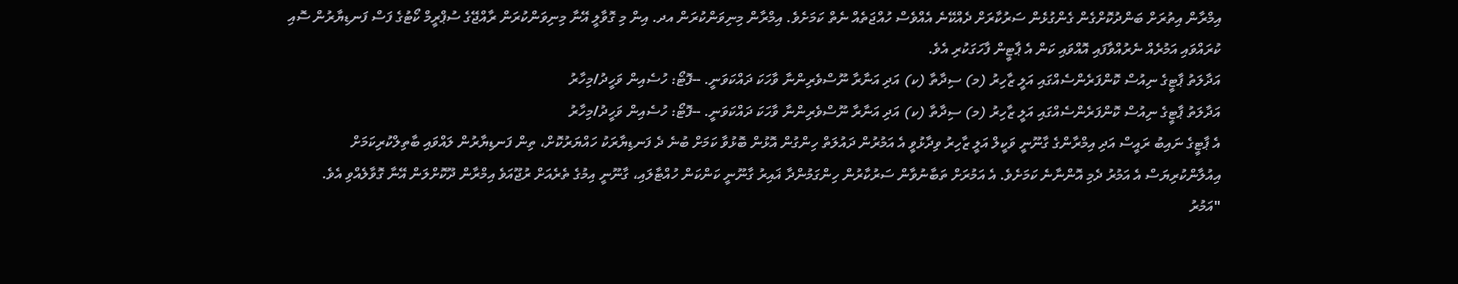އިމްރާން އިތުރަށް ބަންދުކޮށްގެން ގެންގުޅެން ސަރުކާރަށް ދެއްކޭނެ އެއްވެސް ހުއްޖަތެއް ނެތް ކަމަށެވެ. އިމްރާން މިނިވަންކުރަން އދ. އިން މި ގޮވާލީ އޭނާ މިނިވަންކުރަން ރާއްޖޭގެ ސުޕްރީމް ކޯޓުގެ ފަސް ފަނޑިޔާރުން ސޮއި ކުރައްވައި އަމުރެއް ނެރުއްވާފައި އޮއްވައި ކަން އެ ޕާޓީން ފާހަގަކުރި އެވެ.
އަދާލަތު ޕާޓީގެ ނިއުސް ކޮންފަރެންސެއްގައި އަލީ ޒާހިރު (މ) ސިދާތާ (ކ) އަދި އަނާރާ ނޫސްވެރިންނާ ވާހަކަ ދައްކަވަނީ. --ފޮޓޯ: ހުސެއިން ވަހީދު/މިހާރު
އަދާލަތު ޕާޓީގެ ނިއުސް ކޮންފަރެންސެއްގައި އަލީ ޒާހިރު (މ) ސިދާތާ (ކ) އަދި އަނާރާ ނޫސްވެރިންނާ ވާހަކަ ދައްކަވަނީ. --ފޮޓޯ: ހުސެއިން ވަހީދު/މިހާރު
އެ ޕާޓީގެ ނައިބު ރައީސް އަދި އިމްރާންގެ ގާނޫނީ ވަކީލް އަލީ ޒާހިރު ވިދާޅުވީ އެ އަމުރުން ދައުލަތް ހިންގުން އޮޅުން ބޮޅުވާ ކަމަށް ބުނެ ދެ ފަނޑިޔާރަކު ހައްޔަރުކޮށް، ތިން ފަނޑިޔާރުން ލައްވައި ބާތިލްކުރިކަމަށް އިއުލާންކުރިޔަސް އެ އަމުރު ދެމި އޮންނާނެ ކަމަށެވެ. އެ އަމުރަށް ތަބާނުވާން ސަރުކާރުން ހިންގަމުންދާ ޣައިރު ގާނޫނީ ކަންކަން ހުއްޓާލައި، ގާނޫނީ އިމުގެ ތެރެއަށް ރުޖޫއަވެ އިމްރާން ދޫކޮށްލަން އޭނާ ގޮވާލެއްވި އެވެ.
"އަމުރު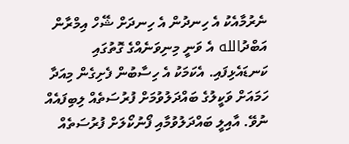ނެރުމާއެކު އެ ހިނދުން އެ ހިނދަށް ޝޭހް އިމްރާން އަބްދުالله އެ ވަނީ މިނިވަނެއްގެ ގޮތުގައި ކަނޑައެޅިފައި. އެކަމަކު އެ ހިސާބުން ފެށިގެން މިއަދާ ހަމައަށް ވަކީލުގެ ބައްދަލުވުމަށް ފުރުސަތެއް ލިބިފައެއް ނުވޭ. އާއިލީ ބައްދަލުވުމާއި ފޯނުކޯލަށް ފުރުސަތެއް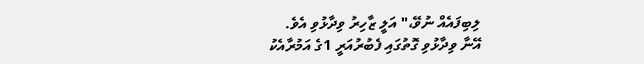ލިބިފައެއް ނުވޭ،" އަލީ ޒާހިރު ވިދާޅުވި އެވެ.
އޭނާ ވިދާޅުވި ގޮތުގައި ފެބުރުއަރީ 1ގެ އަމުރާއެކު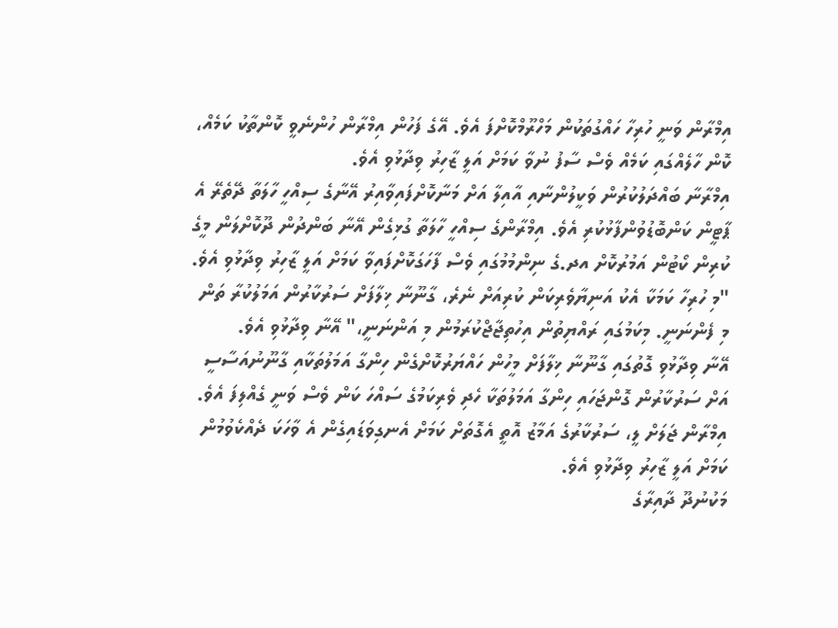އިމްރާން ވަނީ ހުރިހާ ހައްގުތަކުން މަހްރޫމްކޮށްފަ އެވެ. އޭގެ ފަހުން އިމްރާން ހުންނެވީ ކޮންތާކު ކަމެއް، ކޮން ހާލެއްގައި ކަމެއް ވެސް ސާފު ނުވާ ކަމަށް އަލީ ޒާހިރު ވިދާޅުވި އެވެ.
އިމްރާނާ ބައްދަލުކުރުން ވަކީލުންނާއި އާއިލާ އަށް މަނާކޮށްފައިވާއިރު އޭނާގެ ސިއްހީ ހާލަތާ ދޭތެރޭ އެ ޕާޓީން ކަންބޮޑުވުންފާޅުކުރި އެވެ. އިމްރާންގެ ސިއްހީ ހާލަތާ ގުޅިގެން އޭނާ ބަންދުން ދޫކޮށްލަން މީގެ ކުރިން ކޯޓުން އަމުރުކޮށް އދ.ގެ ނިންމުމުގައި ވެސް ފާހަގަކޮށްފައިވާ ކަމަށް އަލީ ޒާހިރު ވިދާޅުވި އެވެ.
"މި ހުރިހާ ކަމަކާ އެކު އަނިޔާވެރިކަން ކުރިއަށް ނެރެ، ގާނޫނާ ޚިލާފަށް ސަރުކާރުން އަމަލުކުރާ ތަން މި ފެންނަނީ. މިކަމުގައި ރައްޔިތުން އިހުތިޖާޖްކުރަމުން މި އަންނަނީ،" އޭނާ ވިދާޅުވި އެވެ.
އޭނާ ވިދާޅުވި ގޮތުގައި ގާނޫނާ ޚިލާފަށް މީހުން ހައްޔަރުކޮށްގެން ހިންގާ އަމަލުތަކާއި ގާނޫނުއަސާސީ އަށް ސަރުކާރުން ގޮންޖަހައި ހިންގާ އަމަލުތަކާ ހެދި ވެރިކަމުގެ ސައްހަ ކަން ވެސް ވަނީ ގެއްލިފަ އެވެ. އިމްރާން ޖަލަށް ލީ، ސަރުކާރުގެ އަމާޒު އޮތީ އެގޮތަށް ކަމަށް އެނގިވަޑައިގެން އެ ވާހަކަ ދެއްކެވުމުން ކަމަށް އަލީ ޒާހިރު ވިދާޅުވި އެވެ.
މަކުނުދޫ ދާއިރާގެ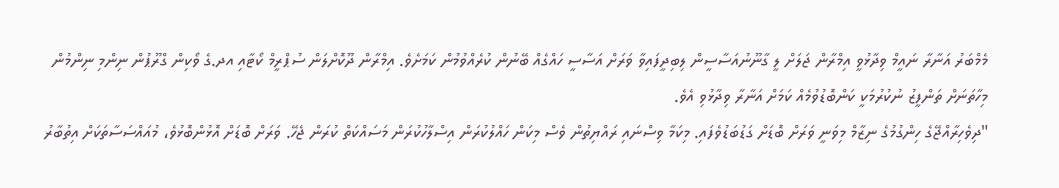މެމްބަރު އަނާރާ ނައީމް ވިދާޅުވީ އިމްރާން ޖަލަށް ލީ ގާނޫނުއަސާސީން ލިބިދީފައިވާ ވަރަށް އަސާސީ ހައްގެއް ބޭނުން ކުރެއްވުމުން ކަމަށެވެ. އިމްރާން ދޫކޮށްލަން ސުޕްރީމް ކޯޓާއި އދ.ގެ ވޯކިން ގްރޫޕުން ނިންމި ނިންމުން މިހާތަނަށް ތަންފީޒު ނުކުރުމަކީ ކަންބޮޑުވުމެއް ކަމަށް އަނާރާ ވިދާޅުވި އެވެ.
"ދިވެހިރާއްޖޭގެ ހިންގުމުގެ ނިޒާމް މިވަނީ ވަރަށް ބޮޑަށް ގަޑުބަޑުވެފައި. މިކަމާ ވިސްނައި ރައްޔިތުން ވެސް މިކަން ހައްލުކުރަން އިސްލާހުކުރަން މަސައްކަތް ކުރަން ޖެހޭ. ވަރަށް ބޮޑަށް އޮޅުންބޮޅުވެ، މުއައްސަސާތަކަށް އިތުބާރު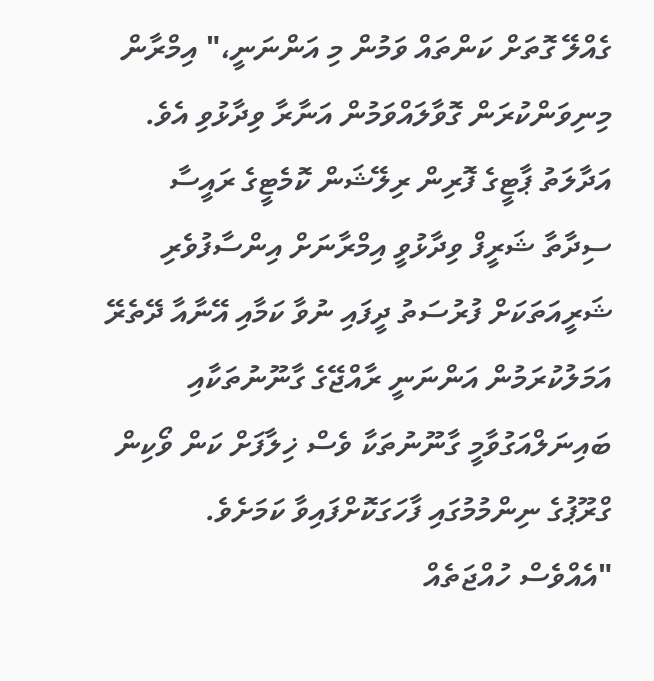ގެއްލޭ ގޮތަށް ކަންތައް ވަމުން މި އަންނަނީ،" އިމްރާން މިނިވަންކުރަން ގޮވާލައްވަމުން އަނާރާ ވިދާޅުވި އެވެ.
އަދާލަތު ޕާޓީގެ ފޮރިން ރިލޭޝަން ކޮމެޓީގެ ރައީސާ ސިދާތާ ޝަރީފް ވިދާޅުވީ އިމްރާނަށް އިންސާފުވެރި ޝަރީއަތަކަށް ފުރުސަތު ދީފައި ނުވާ ކަމާއި އޭނާއާ ދޭތެރޭ އަމަލުކުރަމުން އަންނަނީ ރާއްޖޭގެ ގާނޫނުތަކާއި ބައިނަލްއަގުވާމީ ގާނޫނުތަކާ ވެސް ޚިލާފަށް ކަން ވޯކިން ގްރޫޕުގެ ނިންމުމުގައި ފާހަގަކޮށްފައިވާ ކަމަށެވެ.
"އެއްވެސް ހުއްޖަތެއް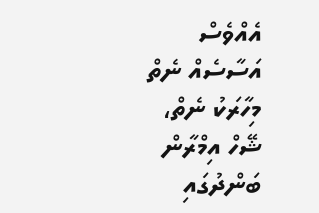އެއްވެސް އަސާސެއް ނެތް މިހާރަކު ނެތް، ޝޭހް އިމްރާން ބަންދުގައި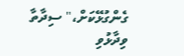ގެންގުޅޭކަށް،" ސިދާތާ ވިދާޅުވި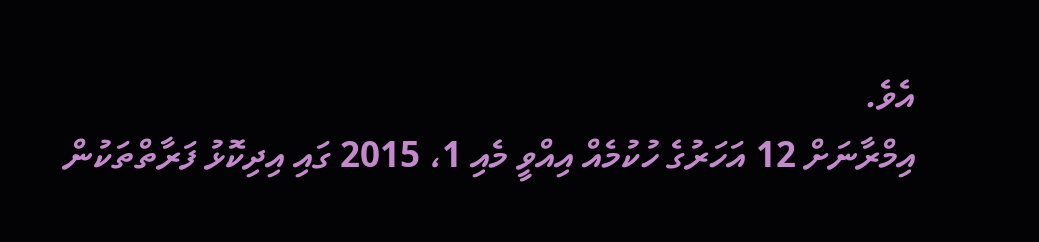އެވެ.
އިމްރާނަށް 12 އަހަރުގެ ހުކުމެއް އިއްވީ މެއި 1، 2015 ގައި އިދިކޮޅު ފަރާތްތަކުން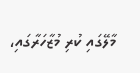މާލޭގައި ކުރި މުޒާހަރާގައި،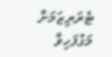ޓެރަރިޒަމަށް މަގުފަހިވާ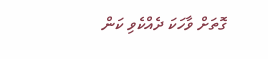ގޮތަށް ވާހަކަ ދެއްކެވި ކަން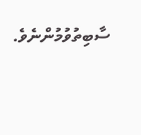ސާބިތުވުމުންނެވެ.